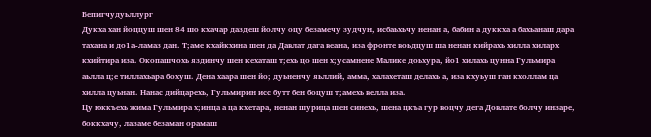Бепигчудуьллург
Дукха хан йоццуш шен 84 шо кхачар даздеш йолчу оцу безамечу зудчун, исбаьхьчу ненан а, бабин а дуккха а бахьанаш дара тахана и до1а-ламаз дан. Т;аме кхайкхина шен да Давлат дага веана, иза фронте воьдцуш ша ненан кийрахь хилла хиларх кхийтира иза. Окопашчохь яздинчу шен кехаташ т;ехь цо шен х;усамнене Малике доьхура, йо1 хилахь цунна Гульмира аьлла ц;е тиллахьара бохуш. Дена хаара шен йо; дуьненчу яьллий, амма, халахеташ делахь а, иза кхуьуш ган кхоллам ца хилла цуьнан. Нанас дийцарехь, Гульмирин исс бутт бен боцуш т;амехь велла иза.
Цу юккъехь жима Гульмира х;инца а ца кхетара, ненан шурица шен синехь, шена цкъа гур воцчу дега Довлате болчу инзаре, боккхачу, лазаме безаман орамаш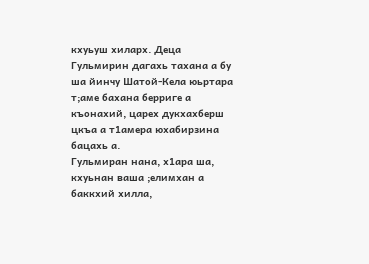кхуьуш хиларх. Деца Гульмирин дагахь тахана а бу ша йинчу Шатой-Кела юьртара т;аме бахана берриге а къонахий, царех дукхахберш цкъа а т1амера юхабирзина бацахь а.
Гульмиран нана, х1ара ша, кхуьнан ваша ;елимхан а баккхий хилла,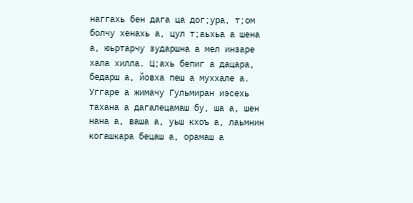наггахь бен дага ца дог;ура, т;ом болчу хенахь а, цул т;аьхьа а шена а, юьртарчу зударшна а мел инзаре хала хилла. Ц;ахь бепиг а дацара, бедарш а, йовха пеш а муххале а. Уггаре а жимачу Гульмиран иэсехь тахана а дагалецамаш бу, ша а, шен нана а, ваша а, уьш кхоъ а, лаьмнин когашкара бецаш а, орамаш а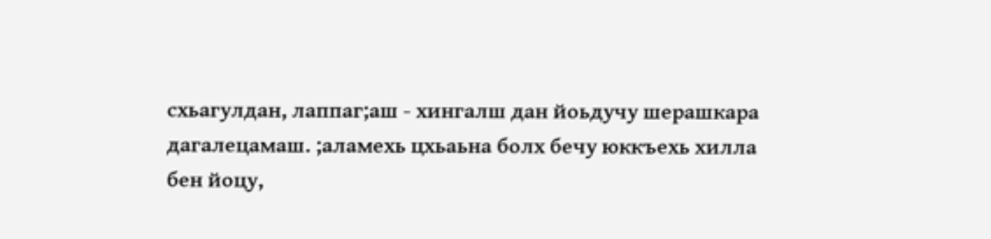схьагулдан, лаппаг;аш - хингалш дан йоьдучу шерашкара дагалецамаш. ;аламехь цхьаьна болх бечу юккъехь хилла бен йоцу,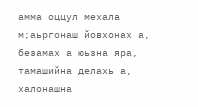амма оццул мехала м;аьргонаш йовхонах а, безамах а юьзна яра, тамашийна делахь а, халонашна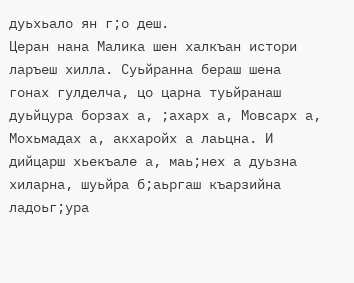дуьхьало ян г;о деш.
Церан нана Малика шен халкъан истори ларъеш хилла. Суьйранна бераш шена гонах гулделча, цо царна туьйранаш дуьйцура борзах а, ;ахарх а, Мовсарх а, Мохьмадах а, акхаройх а лаьцна. И дийцарш хьекъале а, маь;нех а дуьзна хиларна, шуьйра б;аьргаш къарзийна ладоьг;ура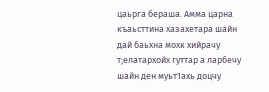цаьрга бераша. Амма царна къаьсттина хазахетара шайн дай баьхна мохк хийрачу т;елатархойх гуттар а ларбечу шайн ден муьт1ахь доцчу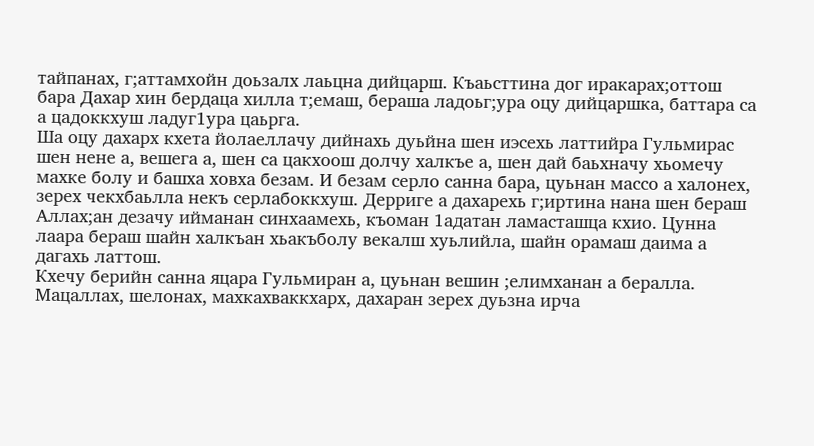тайпанах, г;аттамхойн доьзалх лаьцна дийцарш. Къаьсттина дог иракарах;оттош бара Дахар хин бердаца хилла т;емаш, бераша ладоьг;ура оцу дийцаршка, баттара са а цадоккхуш ладуг1ура цаьрга.
Ша оцу дахарх кхета йолаеллачу дийнахь дуьйна шен иэсехь латтийра Гульмирас шен нене а, вешега а, шен са цакхоош долчу халкъе а, шен дай баьхначу хьомечу махке болу и башха ховха безам. И безам серло санна бара, цуьнан массо а халонех, зерех чекхбаьлла некъ серлабоккхуш. Дерриге а дахарехь г;иртина нана шен бераш Аллах;ан дезачу ийманан синхаамехь, къоман 1адатан ламасташца кхио. Цунна лаара бераш шайн халкъан хьакъболу векалш хуьлийла, шайн орамаш даима а дагахь латтош.
Кхечу берийн санна яцара Гульмиран а, цуьнан вешин ;елимханан а бералла. Мацаллах, шелонах, махкахваккхарх, дахаран зерех дуьзна ирча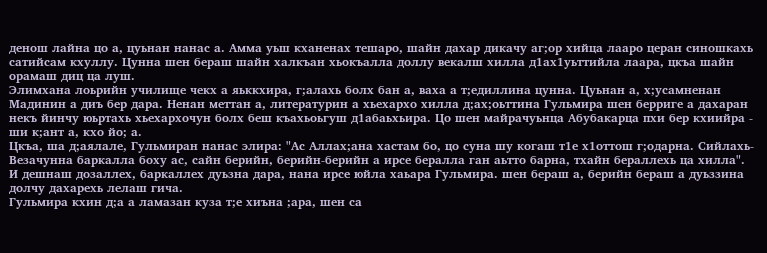денош лайна цо а, цуьнан нанас а. Амма уьш кханенах тешаро, шайн дахар дикачу аг;ор хийца лааро церан синошкахь сатийсам кхуллу. Цунна шен бераш шайн халкъан хьокъалла доллу векалш хилла д1ах1уьттийла лаара, цкъа шайн орамаш диц ца луш.
Элимхана лоьрийн училище чекх а яьккхира, г;алахь болх бан а, ваха а т;едиллина цунна. Цуьнан а, х;усамненан Мадинин а диъ бер дара. Ненан меттан а, литературин а хьехархо хилла д;ах;оьттина Гульмира шен берриге а дахаран некъ йинчу юьртахь хьехархочун болх беш къахьоьгуш д1абаьхьира. Цо шен майрачуьнца Абубакарца пхи бер кхиийра - ши к;ант а, кхо йо; а.
Цкъа, ша д;аялале, Гульмиран нанас элира: "Ас Аллах;ана хастам бо, цо суна шу когаш т1е х1оттош г;одарна. Сийлахь-Везачунна баркалла боху ас, сайн берийн, берийн-берийн а ирсе бералла ган аьтто барна, тхайн бераллехь ца хилла". И дешнаш дозаллех, баркаллех дуьзна дара, нана ирсе юйла хаьара Гульмира. шен бераш а, берийн бераш а дуьззина долчу дахарехь лелаш гича.
Гульмира кхин д;а а ламазан куза т;е хиъна ;ара, шен са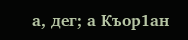а, дег; а Къор1ан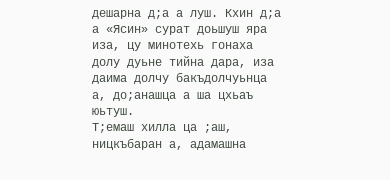дешарна д;а а луш. Кхин д;а а «Ясин» сурат доьшуш яра иза, цу минотехь гонаха долу дуьне тийна дара, иза даима долчу бакъдолчуьнца а, до;анашца а ша цхьаъ юьтуш.
Т;емаш хилла ца ;аш, ницкъбаран а, адамашна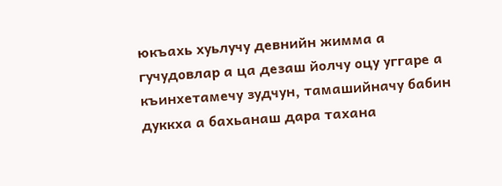юкъахь хуьлучу девнийн жимма а гучудовлар а ца дезаш йолчу оцу уггаре а къинхетамечу зудчун, тамашийначу бабин дуккха а бахьанаш дара тахана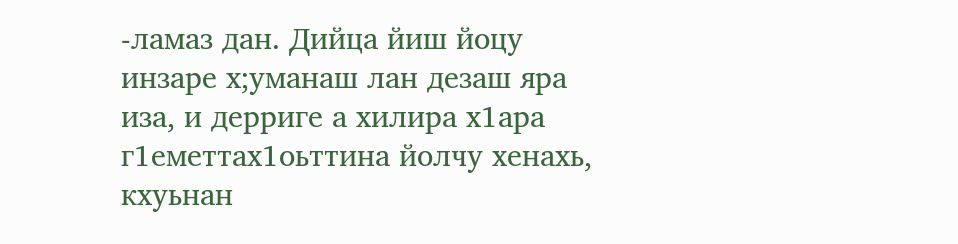-ламаз дан. Дийца йиш йоцу инзаре х;уманаш лан дезаш яра иза, и дерриге а хилира х1ара г1еметтах1оьттина йолчу хенахь, кхуьнан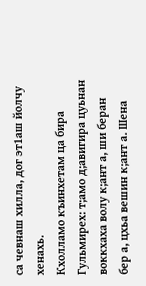са чевнаш хилла, дог эт1аш йолчу хенахь.
Кхолламо къинхетам ца бира Гульмирех: т;амо д;авигира цуьнан воккхаха волу к;ант а, ши беран бер а, цхьа вешин к;ант а. Шена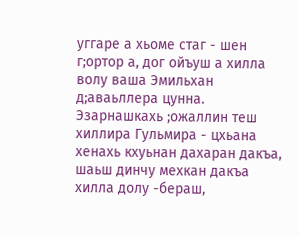уггаре а хьоме стаг - шен г;ортор а, дог ойъуш а хилла волу ваша Эмильхан д;аваьллера цунна. Эзарнашкахь ;ожаллин теш хиллира Гульмира - цхьана хенахь кхуьнан дахаран дакъа, шаьш динчу мехкан дакъа хилла долу -бераш,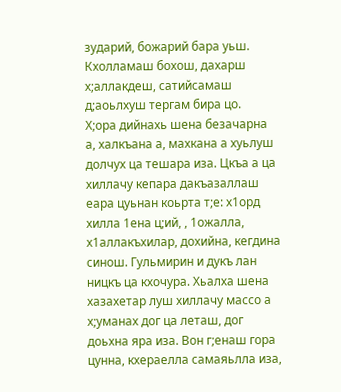зударий, божарий бара уьш. Кхолламаш бохош, дахарш х;аллакдеш, сатийсамаш д;аоьлхуш тергам бира цо.
Х;ора дийнахь шена безачарна а, халкъана а, махкана а хуьлуш долчух ца тешара иза. Цкъа а ца хиллачу кепара дакъазаллаш еара цуьнан коьрта т;е: х1орд хилла 1ена ц;ий, , 1ожалла, х1аллакъхилар, дохийна, кегдина синош. Гульмирин и дукъ лан ницкъ ца кхочура. Хьалха шена хазахетар луш хиллачу массо а х;уманах дог ца леташ, дог доьхна яра иза. Вон г;енаш гора цунна, кхераелла самаяьлла иза,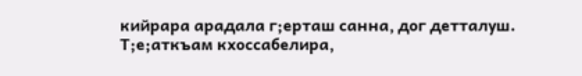кийрара арадала г;ерташ санна, дог детталуш. Т;е;аткъам кхоссабелира,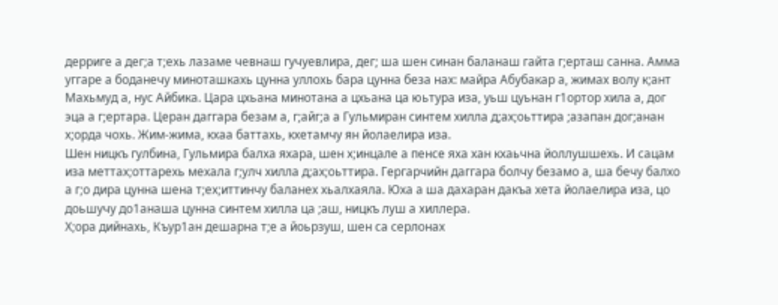дерриге а дег;а т;ехь лазаме чевнаш гучуевлира, дег; ша шен синан баланаш гайта г;ерташ санна. Амма уггаре а боданечу миноташкахь цунна уллохь бара цунна беза нах: майра Абубакар а, жимах волу к;ант Махьмуд а, нус Айбика. Цара цхьана минотана а цхьана ца юьтура иза, уьш цуьнан г1ортор хила а, дог эца а г;ертара. Церан даггара безам а, г;айг;а а Гульмиран синтем хилла д;ах;оьттира ;азапан дог;анан х;орда чохь. Жим-жима, кхаа баттахь, кхетамчу ян йолаелира иза.
Шен ницкъ гулбина, Гульмира балха яхара, шен х;инцале а пенсе яха хан кхаьчна йоллушшехь. И сацам иза меттах;оттарехь мехала г;улч хилла д;ах;оьттира. Гергарчийн даггара болчу безамо а, ша бечу балхо а г;о дира цунна шена т;ех;иттинчу баланех хьалхаяла. Юха а ша дахаран дакъа хета йолаелира иза, цо доьшучу до1анаша цунна синтем хилла ца ;аш, ницкъ луш а хиллера.
Х;ора дийнахь, Къур1ан дешарна т;е а йоьрзуш, шен са серлонах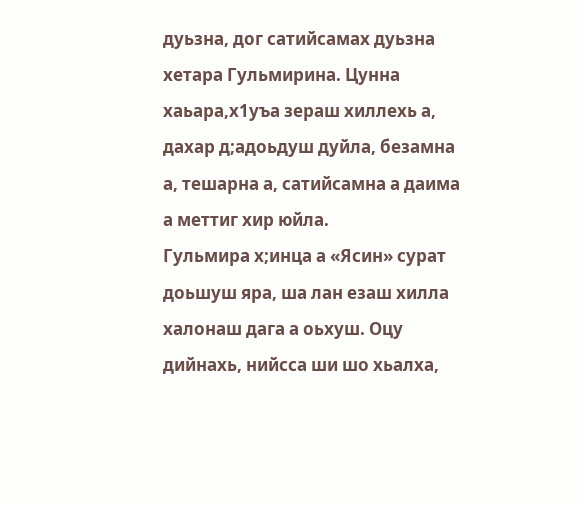дуьзна, дог сатийсамах дуьзна хетара Гульмирина. Цунна хаьара,х1уъа зераш хиллехь а, дахар д;адоьдуш дуйла, безамна а, тешарна а, сатийсамна а даима а меттиг хир юйла.
Гульмира х;инца а «Ясин» сурат доьшуш яра, ша лан езаш хилла халонаш дага а оьхуш. Оцу дийнахь, нийсса ши шо хьалха,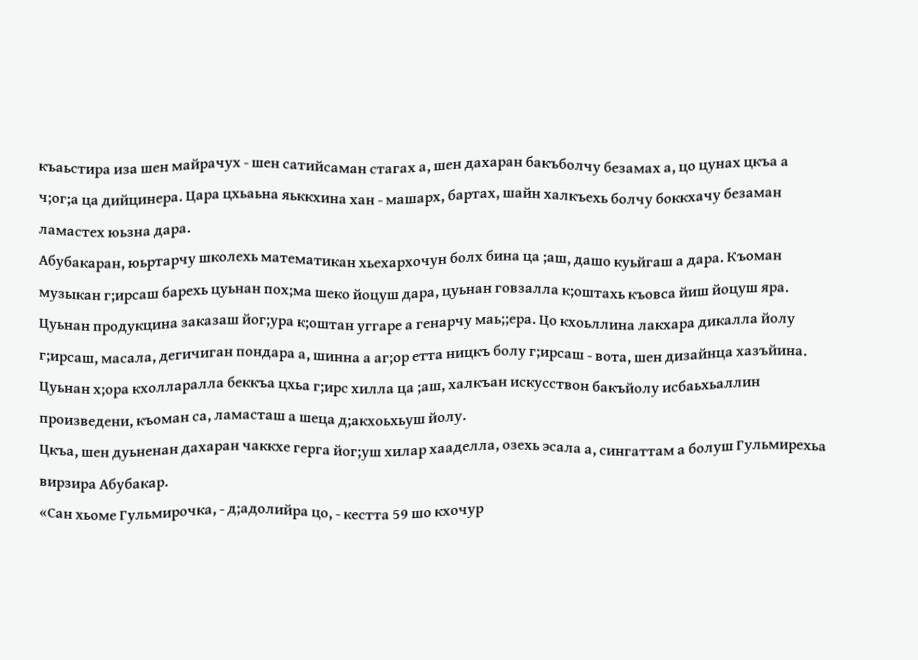къаьстира иза шен майрачух - шен сатийсаман стагах а, шен дахаран бакъболчу безамах а, цо цунах цкъа а ч;ог;а ца дийцинера. Цара цхьаьна яьккхина хан - машарх, бартах, шайн халкъехь болчу боккхачу безаман ламастех юьзна дара.
Абубакаран, юьртарчу школехь математикан хьехархочун болх бина ца ;аш, дашо куьйгаш а дара. Къоман музыкан г;ирсаш барехь цуьнан пох;ма шеко йоцуш дара, цуьнан говзалла к;оштахь къовса йиш йоцуш яра. Цуьнан продукцина заказаш йог;ура к;оштан уггаре а генарчу маь;;ера. Цо кхоьллина лакхара дикалла йолу г;ирсаш, масала, дегичиган пондара а, шинна а аг;ор етта ницкъ болу г;ирсаш - вота, шен дизайнца хазъйина. Цуьнан х;ора кхолларалла беккъа цхьа г;ирс хилла ца ;аш, халкъан искусствон бакъйолу исбаьхьаллин произведени, къоман са, ламасташ а шеца д;акхоьхьуш йолу.
Цкъа, шен дуьненан дахаран чаккхе герга йог;уш хилар хааделла, озехь эсала а, сингаттам а болуш Гульмирехьа вирзира Абубакар.
«Сан хьоме Гульмирочка, - д;адолийра цо, - кестта 59 шо кхочур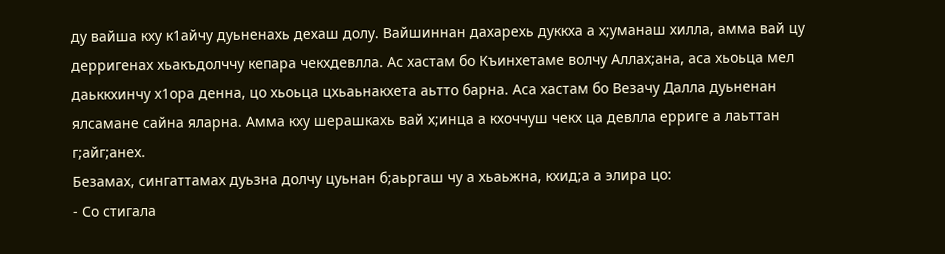ду вайша кху к1айчу дуьненахь дехаш долу. Вайшиннан дахарехь дуккха а х;уманаш хилла, амма вай цу дерригенах хьакъдолччу кепара чекхдевлла. Ас хастам бо Къинхетаме волчу Аллах;ана, аса хьоьца мел даьккхинчу х1ора денна, цо хьоьца цхьаьнакхета аьтто барна. Аса хастам бо Везачу Далла дуьненан ялсамане сайна яларна. Амма кху шерашкахь вай х;инца а кхоччуш чекх ца девлла ерриге а лаьттан г;айг;анех.
Безамах, сингаттамах дуьзна долчу цуьнан б;аьргаш чу а хьаьжна, кхид;а а элира цо:
- Со стигала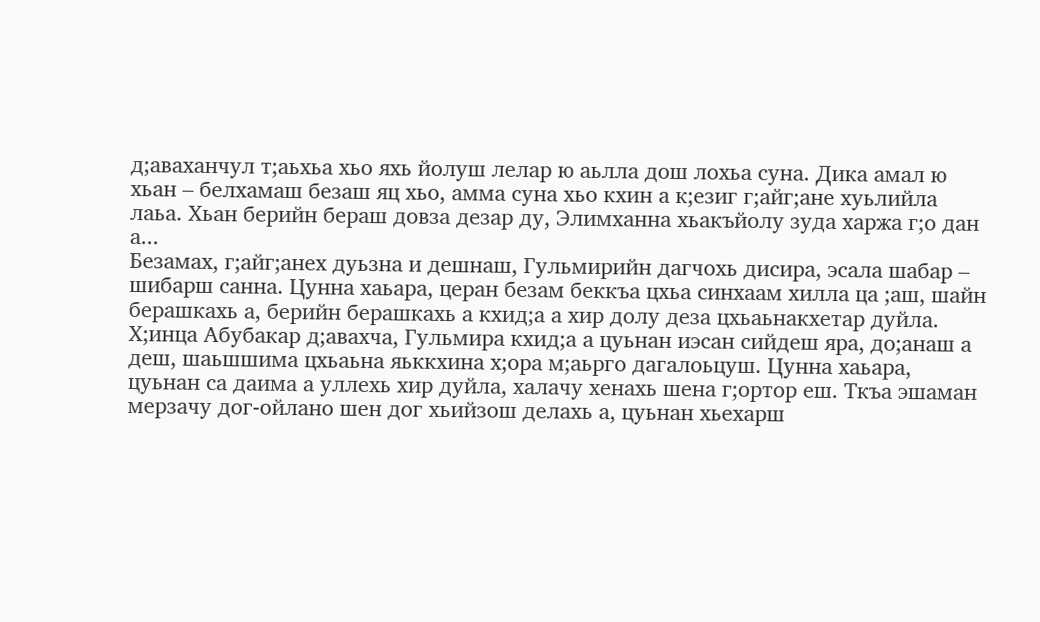д;аваханчул т;аьхьа хьо яхь йолуш лелар ю аьлла дош лохьа суна. Дика амал ю хьан – белхамаш безаш яц хьо, амма суна хьо кхин а к;езиг г;айг;ане хуьлийла лаьа. Хьан берийн бераш довза дезар ду, Элимханна хьакъйолу зуда харжа г;о дан а...
Безамах, г;айг;анех дуьзна и дешнаш, Гульмирийн дагчохь дисира, эсала шабар – шибарш санна. Цунна хаьара, церан безам беккъа цхьа синхаам хилла ца ;аш, шайн берашкахь а, берийн берашкахь а кхид;а а хир долу деза цхьаьнакхетар дуйла.
Х;инца Абубакар д;авахча, Гульмира кхид;а а цуьнан иэсан сийдеш яра, до;анаш а деш, шаьшшима цхьаьна яьккхина х;ора м;аьрго дагалоьцуш. Цунна хаьара, цуьнан са даима а уллехь хир дуйла, халачу хенахь шена г;ортор еш. Ткъа эшаман мерзачу дог-ойлано шен дог хьийзош делахь а, цуьнан хьехарш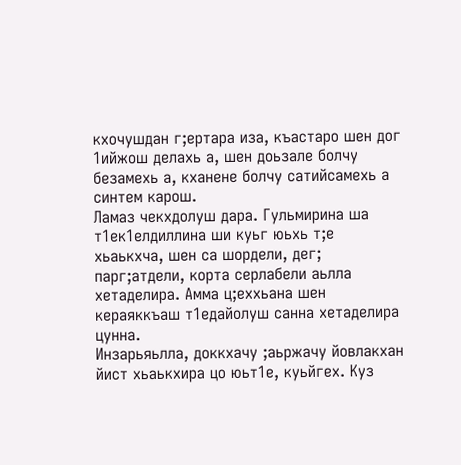кхочушдан г;ертара иза, къастаро шен дог 1ийжош делахь а, шен доьзале болчу безамехь а, кханене болчу сатийсамехь а синтем карош.
Ламаз чекхдолуш дара. Гульмирина ша т1ек1елдиллина ши куьг юьхь т;е хьаькхча, шен са шордели, дег; парг;атдели, корта серлабели аьлла хетаделира. Амма ц;еххьана шен кераяккъаш т1едайолуш санна хетаделира цунна.
Инзарьяьлла, доккхачу ;аьржачу йовлакхан йист хьаькхира цо юьт1е, куьйгех. Куз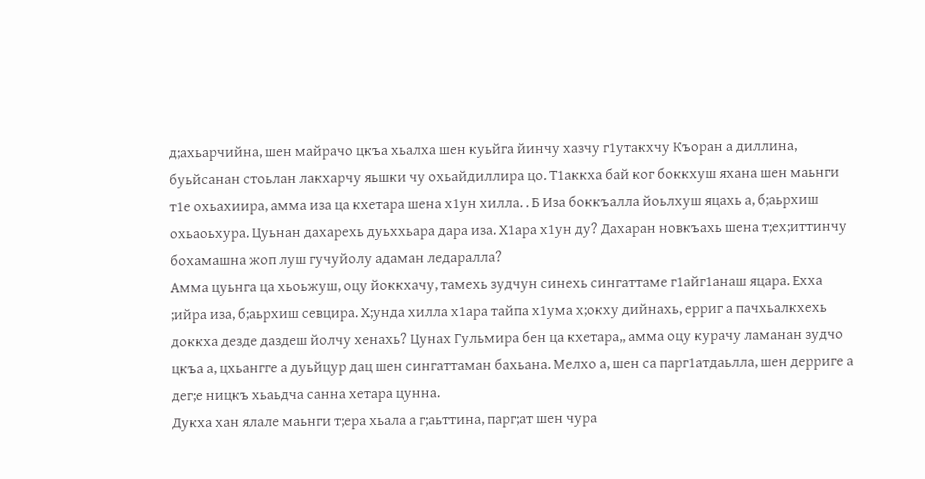д;ахьарчийна, шен майрачо цкъа хьалха шен куьйга йинчу хазчу г1утакхчу Къоран а диллина, буьйсанан стоьлан лакхарчу яьшки чу охьайдиллира цо. Т1аккха бай ког боккхуш яхана шен маьнги т1е охьахиира, амма иза ца кхетара шена х1ун хилла. . Б Иза боккъалла йоьлхуш яцахь а, б;аьрхиш охьаоьхура. Цуьнан дахарехь дуьххьара дара иза. Х1ара х1ун ду? Дахаран новкъахь шена т;ех;иттинчу бохамашна жоп луш гучуйолу адаман ледаралла?
Амма цуьнга ца хьоьжуш, оцу йоккхачу, тамехь зудчун синехь сингаттаме г1айг1анаш яцара. Ехха ;ийра иза, б;аьрхиш севцира. Х;унда хилла х1ара тайпа х1ума х;окху дийнахь, ерриг а пачхьалкхехь доккха дезде даздеш йолчу хенахь? Цунах Гульмира бен ца кхетара,, амма оцу курачу ламанан зудчо цкъа а, цхьангге а дуьйцур дац шен сингаттаман бахьана. Мелхо а, шен са парг1атдаьлла, шен дерриге а дег;е ницкъ хьаьдча санна хетара цунна.
Дукха хан ялале маьнги т;ера хьала а г;аьттина, парг;ат шен чура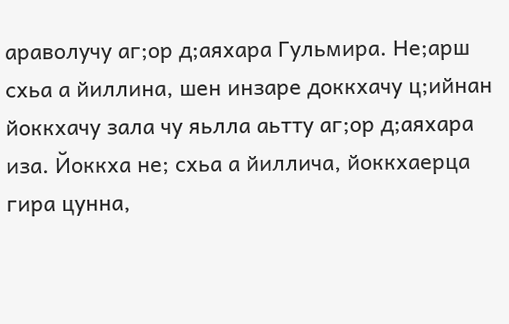араволучу аг;ор д;аяхара Гульмира. Не;арш схьа а йиллина, шен инзаре доккхачу ц;ийнан йоккхачу зала чу яьлла аьтту аг;ор д;аяхара иза. Йоккха не; схьа а йиллича, йоккхаерца гира цунна,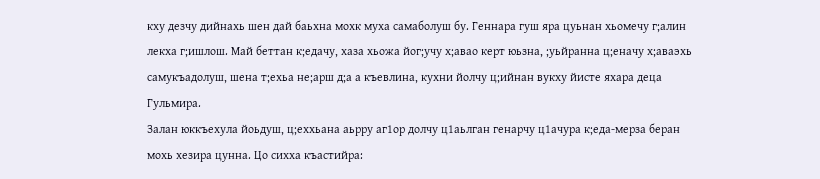кху дезчу дийнахь шен дай баьхна мохк муха самаболуш бу. Геннара гуш яра цуьнан хьомечу г;алин лекха г;ишлош. Май беттан к;едачу, хаза хьожа йог;учу х;авао керт юьзна, ;уьйранна ц;еначу х;аваэхь самукъадолуш, шена т;ехьа не;арш д;а а къевлина, кухни йолчу ц;ийнан вукху йисте яхара деца Гульмира.
Залан юккъехула йоьдуш, ц;еххьана аьрру аг1ор долчу ц1аьлган генарчу ц1ачура к;еда-мерза беран мохь хезира цунна. Цо сихха къастийра: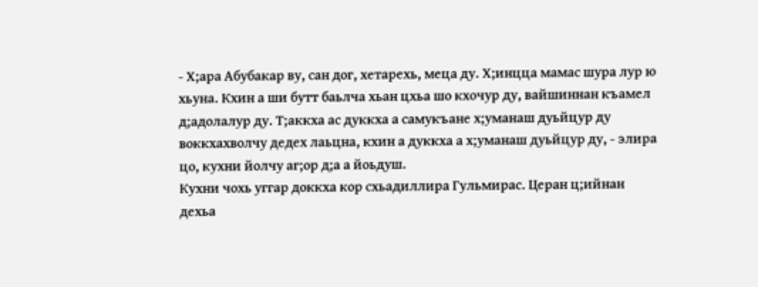- Х;ара Абубакар ву, сан дог, хетарехь, меца ду. Х;инцца мамас шура лур ю хьуна. Кхин а ши бутт баьлча хьан цхьа шо кхочур ду, вайшиннан къамел д;адолалур ду. Т;аккха ас дуккха а самукъане х;уманаш дуьйцур ду воккхахволчу дедех лаьцна, кхин а дуккха а х;уманаш дуьйцур ду, - элира цо, кухни йолчу аг;ор д;а а йоьдуш.
Кухни чохь уггар доккха кор схьадиллира Гульмирас. Церан ц;ийнан дехьа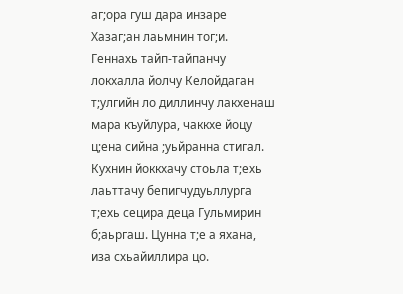аг;ора гуш дара инзаре Хазаг;ан лаьмнин тог;и. Геннахь тайп-тайпанчу локхалла йолчу Келойдаган т;улгийн ло диллинчу лакхенаш мара къуйлура, чаккхе йоцу ц;ена сийна ;уьйранна стигал.
Кухнин йоккхачу стоьла т;ехь лаьттачу бепигчудуьллурга т;ехь сецира деца Гульмирин б;аьргаш. Цунна т;е а яхана, иза схьайиллира цо.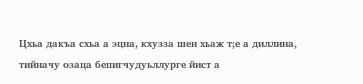Цхьа дакъа схьа а эцна, кхузза шен хьаж т;е а диллина, тийначу озаца бепигчудуьллурге йист а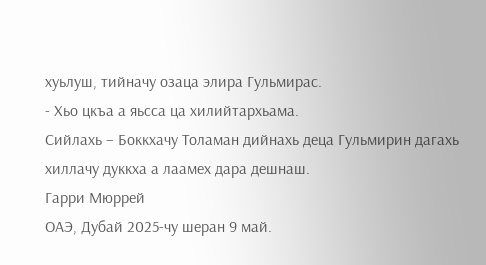хуьлуш, тийначу озаца элира Гульмирас.
- Хьо цкъа а яьсса ца хилийтархьама.
Сийлахь – Боккхачу Толаман дийнахь деца Гульмирин дагахь хиллачу дуккха а лаамех дара дешнаш.
Гарри Мюррей
ОАЭ, Дубай 2025-чу шеран 9 май.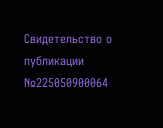Свидетельство о публикации №225050900064